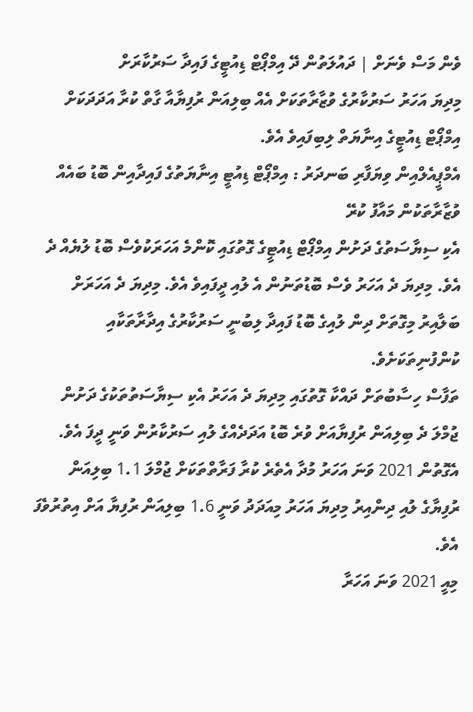ވެން މަސް ވެނަށް | ދައުލަތުން ދޭ އިމްޕޯޓް ޑިއުޓީގެ ފައިދާ ސަރުކާރަށް
މިދިޔަ އަހަރު ސަރުކާރުގެ ވުޒާރާތަކަށް އެއް ބިލިއަން ރުފިޔާއާ ގާތް ކުރާ އަދަދަކަށް އިމްޕޯޓް ޑިއުޓީގެ އިނާޔަތް ލިބިފައިވެ އެވެ.
އެމްޕީއެލްއިން ވިޔަފާރި ބަނދަރު : އިމްޕޯޓް ޑިއުޓީ އިނާޔަތުގެ ފައިދާއިން ބޮޑު ބައެއް ވުޒާރާތަކުން މައާފު ކުރޭ
އެކި ސިޔާސަތުގެ ދަށުން އިމްޕޯޓް ޑިއުޓީގެ ގޮތުގައި ކޮންމެ އަހަރަކުވެސް ބޮޑު ލުޔެއް ދެ އެވެ. މިދިޔަ ދެ އަހަރު ވެސް ބޮޑުތަނުން އެ ލުއި ދީފައިވެ އެވެ. މިދިޔަ ދެ އަހަރަށް ބަލާއިރު މިގޮތަށް ދިން ލުއިގެ ބޮޑު ފައިދާ ލިބުނީ ސަރުކާރުގެ އިދާރާތަކާއި ކުންފުނިތަކަށެވެ.
ތަފާސް ހިސާބުތަށް ދައްކާ ގޮތުގައި މިދިޔަ ދެ އަހަރު އެކި ސިޔާސަތުތަކުގެ ދަށުން ޖުމްލަ ދެ ބިލިއަން ރުފިޔާއަށް ވުރެ ބޮޑު އަދަދެއްގެ ލުއި ސަރުކާރުން ވަނީ ދީފަ އެވެ. އެގޮތުން 2021 ވަނަ އަހަރު މުދާ އެތެރެ ކުރާ ފަރާތްތަކަށް ޖުމްލަ 1.1 ބިލިއަން ރުފިޔާގެ ލުއި ދިންއިރު މިދިޔަ އަހަރު މިއަދަދު ވަނީ 1.6 ބިލިއަން ރުފިޔާ އަށް އިތުރުވެފަ އެވެ.
މިއީ 2021 ވަނަ އަހަރާ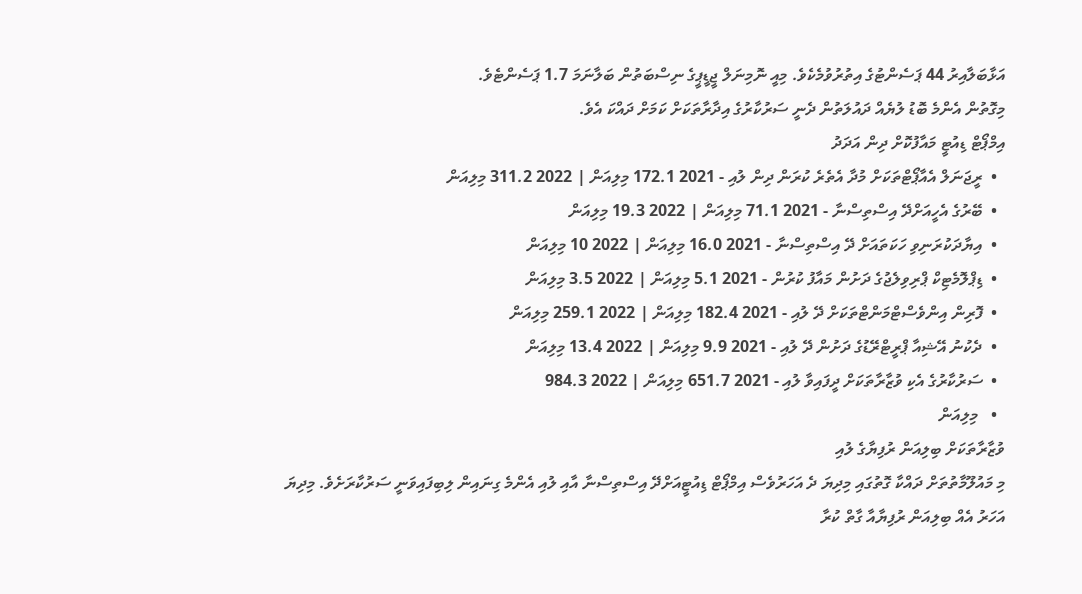އަޅާބަލާއިރު 44 ޕަސެންޓުގެ އިތުރުވުމެކެވެ. މިއީ ނޮމިނަލް ޖީޑީޕީގެ ނިސްބަތުން ބަލާނަމަ 1.7 ޕަސެންޓެވެ.
މިގޮތުން އެންމެ ބޮޑު ލުޔެއް ދައުލަތުން ދެނީ ސަރުކާރުގެ އިދާރާތަކަށް ކަމަށް ދައްކަ އެވެ.
އިމްޕޯޓް ޑިއުޓީ މައާފުކޮށް ދިން އަދަދު
  •  ރީޖަނަލް އެއާޕޯޓްތަކަށް މުދާ އެތެރެ ކުރަން ދިން ލުއި - 2021 172.1 މިލިއަން | 2022 311.2 މިލިއަން
  •  ބޭރުގެ އެހީއަށްދޭ އިސްތިސްނާ - 2021 71.1 މިލިއަން | 2022 19.3 މިލިއަން
  •  އިޔާދަކުރަނިވި ހަކަތައަށް ދޭ އިސްތިސްނާ - 2021 16.0 މިލިއަން | 2022 10 މިލިއަން
  •  ޑިޕްލޮމެޓިކް ޕްރިވިލެޖުގެ ދަށުން މައާފު ކުރުން - 2021 5.1 މިލިއަން | 2022 3.5 މިލިއަން
  •  ފޮރިން އިންވެސްޓްމަންޓްތަކަށް ދޭ ލުއި - 2021 182.4 މިލިއަން | 2022 259.1 މިލިއަން
  •  ދެކުނު އޭޝިއާ ޕްރީޓްރޭޑުގެ ދަށުން ދޭ ލުއި - 2021 9.9 މިލިއަން | 2022 13.4 މިލިއަން
  •  ސަރުކާރުގެ އެކި ވުޒާރާތަކަށް ދީފައިވާ ލުއި - 2021 651.7 މިލިއަން | 2022 984.3
  •   މިލިއަން
ވުޒާރާތަކަށް ބިލިއަން ރުފިޔާގެ ލުއި
މި މައުލޫމާތުތަށް ދައްކާ ގޮތުގައި މިދިޔަ ދެ އަހަރުވެސް އިމްޕޯޓް ޑިއުޓީއަށްދޭ އިސްތިސްނާ އާއި ލުއި އެންމެ ގިނައިން ލިބިފައިވަނީ ސަރުކާރަށެވެ. މިދިޔަ އަހަރު އެއް ބިލިއަން ރުފިޔާއާ ގާތް ކުރާ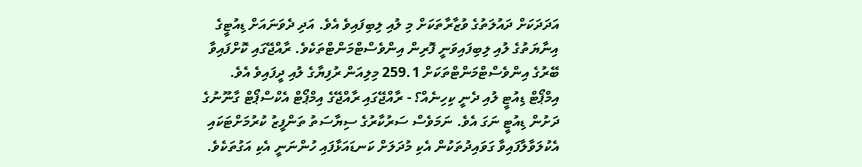އަދަދަކަށް ދައުލަތުގެ ވުޒާރާތަކަށް މި ލުއި ލިބިފައިވެ އެވެ. އަދި ދެވަނައަށް ޑިއުޓީގެ އިނާޔަތުގެ ލުއި ލިބިފައިވަނީ ފޮރިން އިންވެސްޓްމަންޓްތަކެވެ. ރާއްޖޭގައި ކޮށްފައިވާ ބޭރުގެ އިންވެސްޓްމަންޓްތަކަށް 259.1 މިލިއަން ރުފިޔާގެ ލުއި ދީފައިވެ އެވެ.
އިމްޕޯޓް ޑިއުޓީ ލުއި ދެނީ ކިހިނެއް؟ - ރާއްޖޭގައި ރާއްޖޭގެ އިމްޕޯޓް އެކްސްޕޯޓް ގާނޫނުގެ ދަށުން ޑިއުޓީ ނަގަ އެވެ. ނަމަވެސް ސަރުކާރުގެ ސިޔާސަތު ތަންފީޒު ކުރުމަށްޓަކައި އެކުލަވާލާފައިވާ ގަވައިދުތަކުން އެކި މުދަލަށް ކަނޑައަޅާފައި ހުންނަނީ އެކި އަގުތަކެވެ.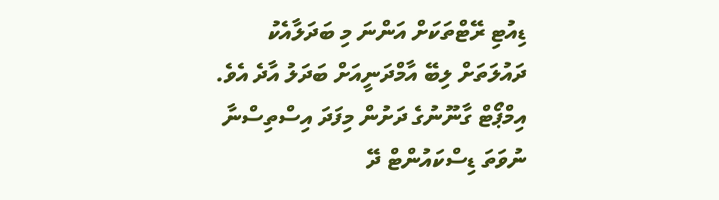ޑިއުޓި ރޭޓްތަކަށް އަންނަ މި ބަދަލާއެކު ދައުލަތަށް ލިބޭ އާމްދަނީއަށް ބަދަލު އާދެ އެވެ. އިމްޕޯޓް ގާނޫނުގެ ދަށުން މިފަދަ އިސްތިސްނާ ނުވަތަ ޑިސްކައުންޓް ދޭ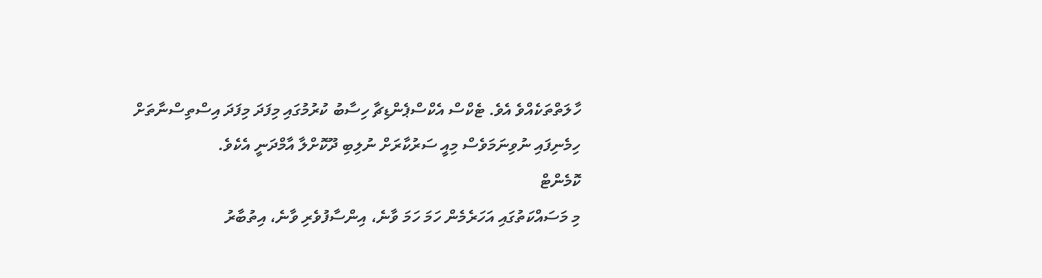ހާލަތްތަކެއްވެ އެވެ. ޓެކްސް އެކްސްޕެންޑިޗާ ހިސާބު ކުރުމުގައި މިފަދަ މިފަދަ އިސްތިސްނާތަށް ހިމެނިފައި ނުވިނަމަވެސް މިއީ ސަރުކާރަށް ނުލިބި ދޫކޮށްލާ އާމްދަނީ އެކެވެ.
ކޮމެންޓް
މި މަސައްކަތުގައި އަހަރެމެން ހަމަ ހަމަ ވާނެ، އިންސާފުވެރި ވާނެ، އިތުބާރު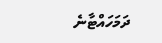ދަމަހައްޓާނެ